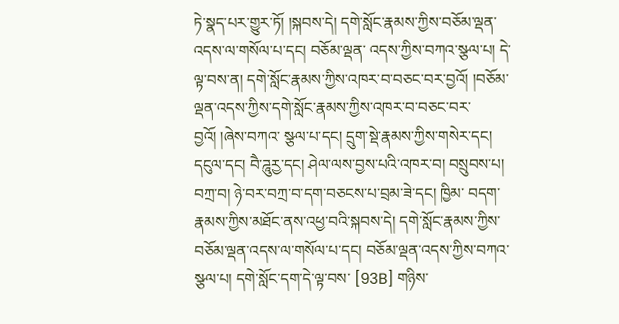ཏེ་སྣད་པར་གྱུར་ཏོ། །སྐབས་དེ། དགེ་སློང་རྣམས་ཀྱིས་བཅོམ་ལྡན་འདས་ལ་གསོལ་པ་དང། བཅོམ་ལྡན་ འདས་ཀྱིས་བཀའ་སྩལ་པ། དེ་ལྟ་བས་ན། དགེ་སློང་རྣམས་ཀྱིས་འཁར་བ་བཅང་བར་བྱའོ། །བཅོམ་ལྡན་འདས་ཀྱིས་དགེ་སློང་རྣམས་ཀྱིས་འཁར་བ་བཅང་བར་བྱའོ། །ཞེས་བཀའ་ སྩལ་པ་དང། དྲུག་སྡེ་རྣམས་ཀྱིས་གསེར་དང། དངུལ་དང། བཻ་ཌཱུརྱ་དང། ཤེལ་ལས་བྱས་པའི་འཁར་བ། བསྲུབས་པ། བཀྲ་བ། ཉེ་བར་བཀྲ་བ་དག་བཅངས་པ་བྲམ་ཟེ་དང། ཁྱིམ་ བདག་རྣམས་ཀྱིས་མཐོང་ནས་འཕྱ་བའི་སྐབས་དེ། དགེ་སློང་རྣམས་ཀྱིས་བཅོམ་ལྡན་འདས་ལ་གསོལ་པ་དང། བཅོམ་ལྡན་འདས་ཀྱིས་བཀའ་སྩལ་པ། དགེ་སློང་དག་དེ་ལྟ་བས་ [93B] གཉིས་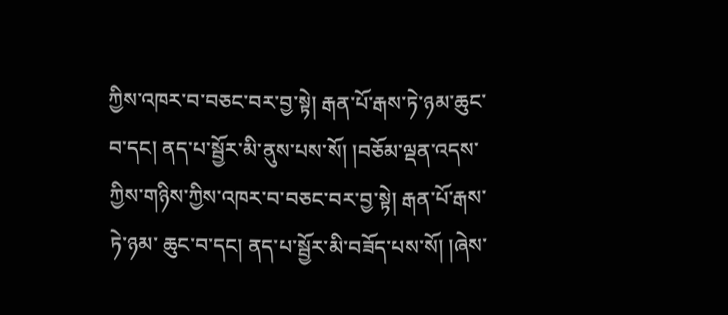ཀྱིས་འཁར་བ་བཅང་བར་བྱ་སྟེ། རྒན་པོ་རྒས་ཏེ་ཉམ་ཆུང་བ་དང། ནད་པ་སྦྱོར་མི་ནུས་པས་སོ། །བཅོམ་ལྡན་འདས་ཀྱིས་གཉིས་ཀྱིས་འཁར་བ་བཅང་བར་བྱ་སྟེ། རྒན་པོ་རྒས་ཏེ་ཉམ་ ཆུང་བ་དང། ནད་པ་སྦྱོར་མི་བཟོད་པས་སོ། །ཞེས་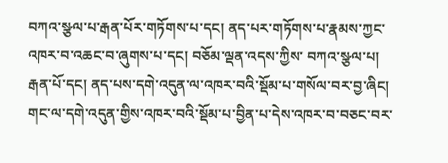བཀའ་སྩལ་པ་རྒན་པོར་གཏོགས་པ་དང། ནད་པར་གཏོགས་པ་རྣམས་ཀྱང་འཁར་བ་འཆང་བ་ཞུགས་པ་དང། བཅོམ་ལྡན་འདས་ཀྱིས་ བཀའ་སྩལ་པ། རྒན་པོ་དང། ནད་པས་དགེ་འདུན་ལ་འཁར་བའི་སྡོམ་པ་གསོལ་བར་བྱ་ཞིང། གང་ལ་དགེ་འདུན་གྱིས་འཁར་བའི་སྡོམ་པ་བྱིན་པ་དེས་འཁར་བ་བཅང་བར་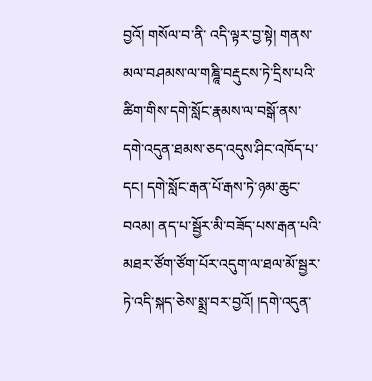བྱའོ། གསོལ་བ་ནི་ འདི་ལྟར་བྱ་སྟེ། གནས་མལ་བཤམས་ལ་གཎྜཱི་བརྡུངས་ཏེ་དྲིས་པའི་ཚིག་གིས་དགེ་སློང་རྣམས་ལ་བསྒོ་ནས་དགེ་འདུན་ཐམས་ཅད་འདུས་ཤིང་འཁོད་པ་དང། དགེ་སློང་རྒན་པོ་རྒས་ཏེ་ཉམ་ཆུང་ བའམ། ནད་པ་སྦྱོར་མི་བཟོད་པས་རྒན་པའི་མཐར་ཙོག་ཙོག་པོར་འདུག་ལ་ཐལ་མོ་སྦྱར་ཏེ་འདི་སྐད་ཅེས་སྨྲ་བར་བྱའོ། །དགེ་འདུན་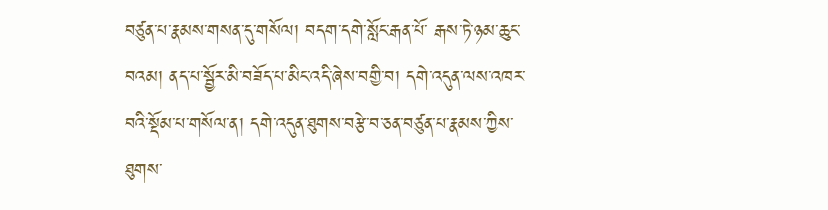བཙུན་པ་རྣམས་གསན་དུ་གསོལ། བདག་དགེ་སློང་རྒན་པོ་ རྒས་ཏེ་ཉམ་ཆུང་བའམ། ནད་པ་སྦྱོར་མི་བཟོད་པ་མིང་འདི་ཞེས་བགྱི་བ། དགེ་འདུན་ལས་འཁར་བའི་སྡོམ་པ་གསོལ་ན། དགེ་འདུན་ཐུགས་བརྩེ་བ་ཅན་བཙུན་པ་རྣམས་ཀྱིས་ཐུགས་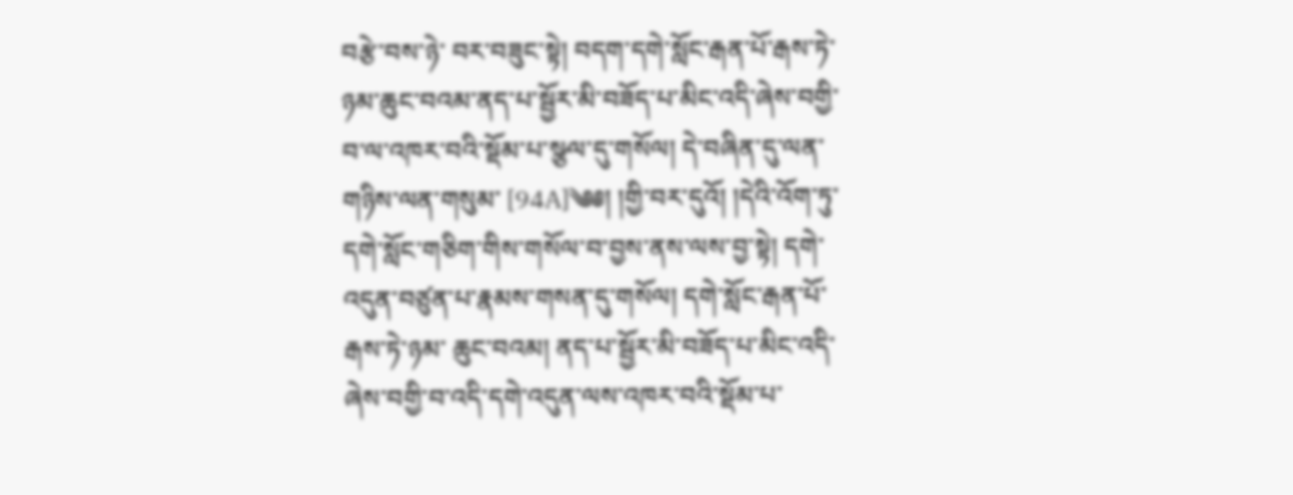བརྩེ་བས་ཉེ་ བར་བཟུང་སྟེ། བདག་དགེ་སློང་རྒན་པོ་རྒས་ཏེ་ཉམ་ཆུང་བའམ་ནད་པ་སྦྱོར་མི་བཟོད་པ་མིང་འདི་ཞེས་བགྱི་བ་ལ་འཁར་བའི་སྡོམ་པ་སྩལ་དུ་གསོལ། དེ་བཞིན་དུ་ལན་གཉིས་ལན་གསུམ་ [94A]༄༅། །གྱི་བར་དུའོ། །དེའི་འོག་ཏུ་དགེ་སློང་གཅིག་གིས་གསོལ་བ་བྱས་ནས་ལས་བྱ་སྟེ། དགེ་འདུན་བཙུན་པ་རྣམས་གསན་དུ་གསོལ། དགེ་སློང་རྒན་པོ་རྒས་ཏེ་ཉམ་ ཆུང་བའམ། ནད་པ་སྦྱོར་མི་བཟོད་པ་མིང་འདི་ཞེས་བགྱི་བ་འདི་དགེ་འདུན་ལས་འཁར་བའི་སྡོམ་པ་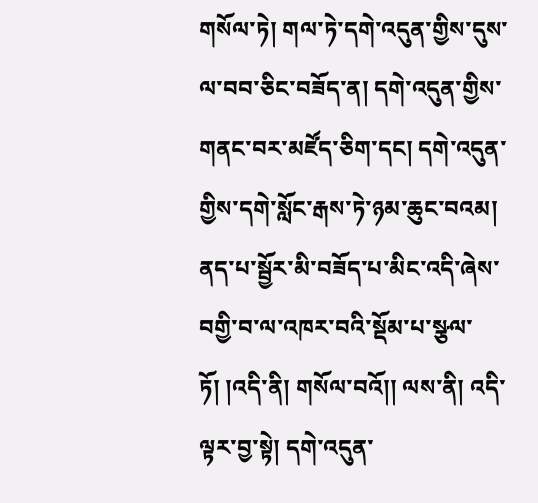གསོལ་ཏེ། གལ་ཏེ་དགེ་འདུན་གྱིས་དུས་ལ་བབ་ཅིང་བཟོད་ན། དགེ་འདུན་གྱིས་ གནང་བར་མཛོད་ཅིག་དང། དགེ་འདུན་གྱིས་དགེ་སློང་རྒས་ཏེ་ཉམ་ཆུང་བའམ། ནད་པ་སྦྱོར་མི་བཟོད་པ་མིང་འདི་ཞེས་བགྱི་བ་ལ་འཁར་བའི་སྡོམ་པ་སྩལ་ཏོ། །འདི་ནི། གསོལ་བའོ།། ལས་ནི། འདི་ལྟར་བྱ་སྟེ། དགེ་འདུན་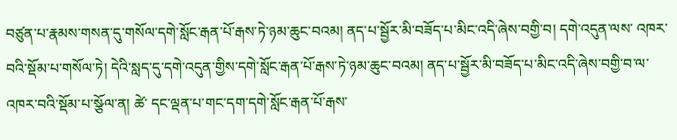བཙུན་པ་རྣམས་གསན་དུ་གསོལ་དགེ་སློང་རྒན་པོ་རྒས་ཏེ་ཉམ་ཆུང་བའམ། ནད་པ་སྦྱོར་མི་བཟོད་པ་མིང་འདི་ཞེས་བགྱི་བ། དགེ་འདུན་ལས་ འཁར་བའི་སྡོམ་པ་གསོལ་ཏེ། དེའི་སླད་དུ་དགེ་འདུན་གྱིས་དགེ་སློང་རྒན་པོ་རྒས་ཏེ་ཉམ་ཆུང་བའམ། ནད་པ་སྦྱོར་མི་བཟོད་པ་མིང་འདི་ཞེས་བགྱི་བ་ལ་འཁར་བའི་སྡོམ་པ་སྩོལ་ན། ཚེ་ དང་ལྡན་པ་གང་དག་དགེ་སློང་རྒན་པོ་རྒས་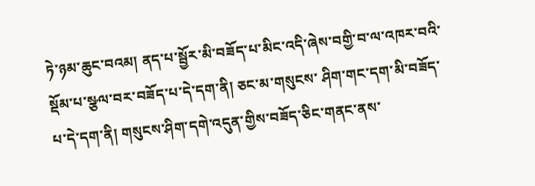ཏེ་ཉམ་ཆུང་བའམ། ནད་པ་སྦྱོར་མི་བཟོད་པ་མིང་འདི་ཞེས་བགྱི་བ་ལ་འཁར་བའི་སྡོམ་པ་སྩལ་བར་བཟོད་པ་དེ་དག་ནི། ཅང་མ་གསུངས་ ཤིག་གང་དག་མི་བཟོད་པ་དེ་དག་ནི། གསུངས་ཤིག་དགེ་འདུན་གྱིས་བཟོད་ཅིང་གནང་ནས་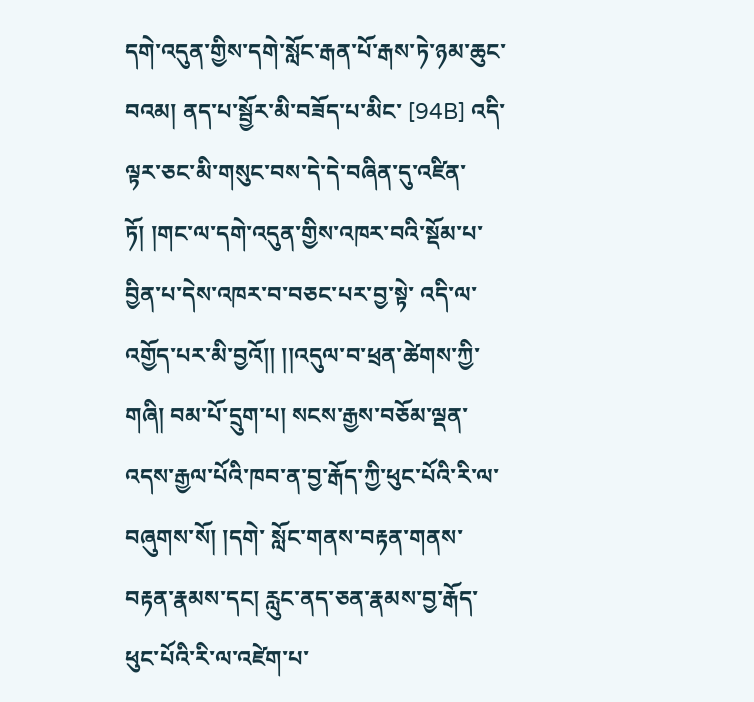དགེ་འདུན་གྱིས་དགེ་སློང་རྒན་པོ་རྒས་ཏེ་ཉམ་ཆུང་བའམ། ནད་པ་སྦྱོར་མི་བཟོད་པ་མིང་ [94B] འདི་ལྟར་ཅང་མི་གསུང་བས་དེ་དེ་བཞིན་དུ་འཛིན་ཏོ། །གང་ལ་དགེ་འདུན་གྱིས་འཁར་བའི་སྡོམ་པ་བྱིན་པ་དེས་འཁར་བ་བཅང་པར་བྱ་སྟེ་ འདི་ལ་འགྱོད་པར་མི་བྱའོ།། །།འདུལ་བ་ཕྲན་ཚེགས་ཀྱི་གཞི། བམ་པོ་དྲུག་པ། སངས་རྒྱས་བཅོམ་ལྡན་འདས་རྒྱལ་པོའི་ཁབ་ན་བྱ་རྒོད་ཀྱི་ཕུང་པོའི་རི་ལ་བཞུགས་སོ། །དགེ་ སློང་གནས་བརྟན་གནས་བརྟན་རྣམས་དང། རླུང་ནད་ཅན་རྣམས་བྱ་རྒོད་ཕུང་པོའི་རི་ལ་འཛེག་པ་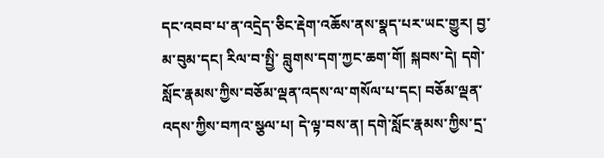དང་འབབ་པ་ན་འདྲེད་ཅིང་རྡེག་འཆོས་ནས་སྣད་པར་ཡང་གྱུར། བྱ་མ་བུམ་དང། རིལ་བ་སྤྱི་ བླུགས་དག་ཀྱང་ཆག་གོ། སྐབས་དེ། དགེ་སློང་རྣམས་ཀྱིས་བཅོམ་ལྡན་འདས་ལ་གསོལ་པ་དང། བཅོམ་ལྡན་འདས་ཀྱིས་བཀའ་སྩལ་པ། དེ་ལྟ་བས་ན། དགེ་སློང་རྣམས་ཀྱིས་དྲ་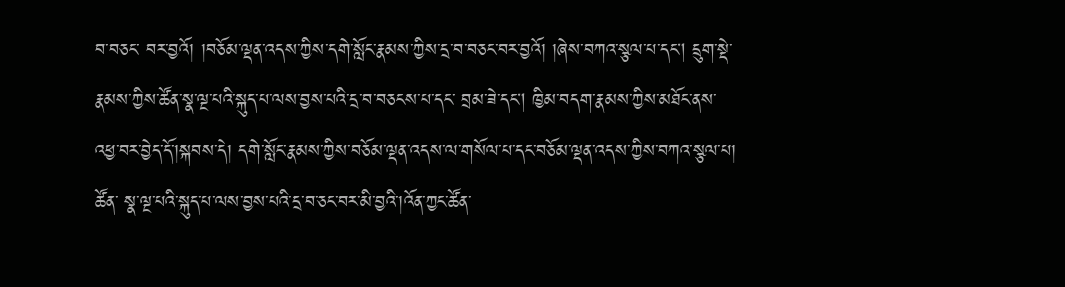བ་བཅང་ བར་བྱའོ། །བཅོམ་ལྡན་འདས་ཀྱིས་དགེ་སློང་རྣམས་ཀྱིས་དྲ་བ་བཅང་བར་བྱའོ། །ཞེས་བཀའ་སྩལ་པ་དང། དྲུག་སྡེ་རྣམས་ཀྱིས་ཚོན་སྣ་ལྔ་པའི་སྐུད་པ་ལས་བྱས་པའི་དྲ་བ་བཅངས་པ་དང་ བྲམ་ཟེ་དང། ཁྱིམ་བདག་རྣམས་ཀྱིས་མཐོང་ནས་འཕྱ་བར་བྱེད་དོ་།སྐབས་དེ། དགེ་སློང་རྣམས་ཀྱིས་བཅོམ་ལྡན་འདས་ལ་གསོལ་པ་དང་བཅོམ་ལྡན་འདས་ཀྱིས་བཀའ་སྩལ་པ། ཚོན་ སྣ་ལྔ་པའི་སྐུད་པ་ལས་བྱས་པའི་དྲ་བ་ཅང་བར་མི་བྱའི་།འོན་ཀྱང་ཚོན་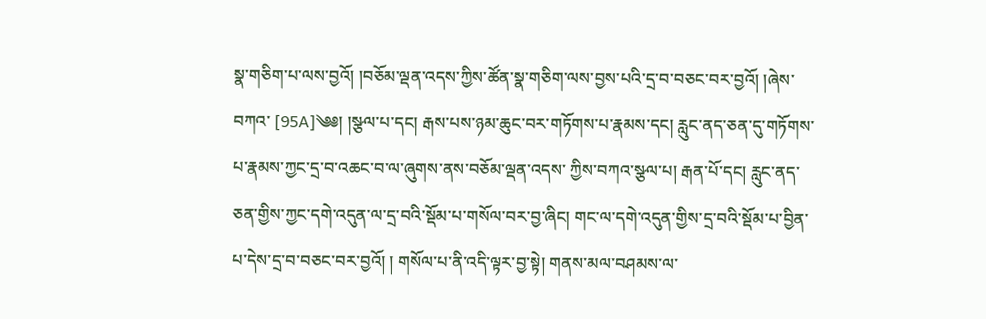སྣ་གཅིག་པ་ལས་བྱའོ། །བཅོམ་ལྡན་འདས་ཀྱིས་ཚོན་སྣ་གཅིག་ལས་བྱས་པའི་དྲ་བ་བཅང་བར་བྱའོ། །ཞེས་བཀའ་ [95A]༄༅། །སྩལ་པ་དང། རྒས་པས་ཉམ་ཆུང་བར་གཏོགས་པ་རྣམས་དང། རླུང་ནད་ཅན་དུ་གཏོགས་པ་རྣམས་ཀྱང་དྲ་བ་འཆང་བ་ལ་ཞུགས་ནས་བཅོམ་ལྡན་འདས་ ཀྱིས་བཀའ་སྩལ་པ། རྒན་པོ་དང། རླུང་ནད་ཅན་གྱིས་ཀྱང་དགེ་འདུན་ལ་དྲ་བའི་སྡོམ་པ་གསོལ་བར་བྱ་ཞིང། གང་ལ་དགེ་འདུན་གྱིས་དྲ་བའི་སྡོམ་པ་བྱིན་པ་དེས་དྲ་བ་བཅང་བར་བྱའོ། ། གསོལ་པ་ནི་འདི་ལྟར་བྱ་སྟེ། གནས་མལ་བཤམས་ལ་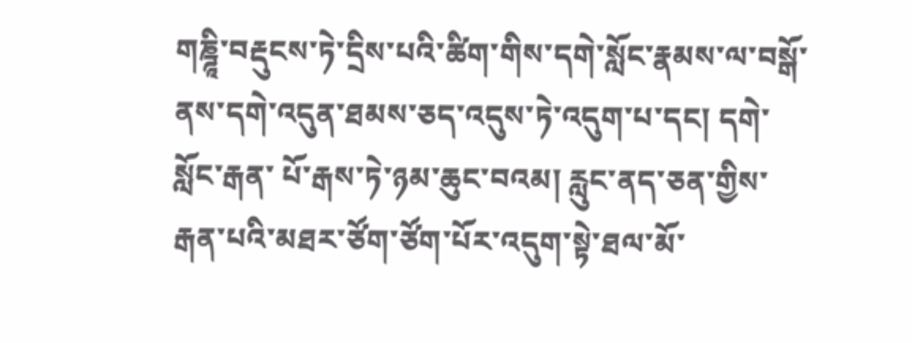གཎྜཱི་བརྡུངས་ཏེ་དྲིས་པའི་ཚིག་གིས་དགེ་སློང་རྣམས་ལ་བསྒོ་ནས་དགེ་འདུན་ཐམས་ཅད་འདུས་ཏེ་འདུག་པ་དང། དགེ་སློང་རྒན་ པོ་རྒས་ཏེ་ཉམ་ཆུང་བའམ། རླུང་ནད་ཅན་གྱིས་རྒན་པའི་མཐར་ཙོག་ཙོག་པོར་འདུག་སྟེ་ཐལ་མོ་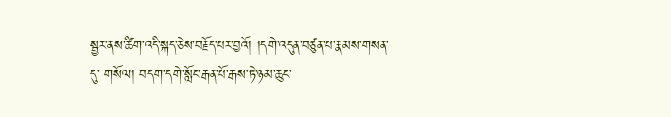སྦྱར་ནས་ཚིག་འདི་སྐད་ཅེས་བརྗོད་པར་བྱའོ། །དགེ་འདུན་བཙུན་པ་རྣམས་གསན་དུ་ གསོལ། བདག་དགེ་སློང་རྒན་པོ་རྒས་ཏེ་ཉམ་ཆུང་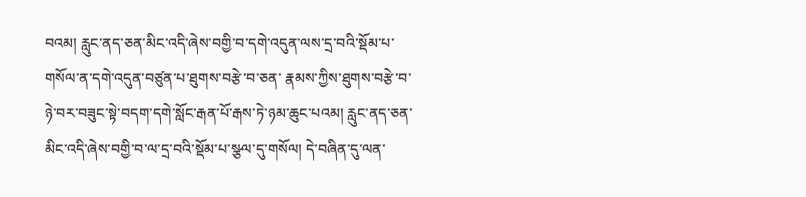བའམ། རླུང་ནད་ཅན་མིང་འདི་ཞེས་བགྱི་བ་དགེ་འདུན་ལས་དྲ་བའི་སྡོམ་པ་གསོལ་ན་དགེ་འདུན་བཙུན་པ་ཐུགས་བརྩེ་བ་ཅན་ རྣམས་ཀྱིས་ཐུགས་བརྩེ་བ་ཉེ་བར་བཟུང་སྟེ་བདག་དགེ་སློང་རྒན་པོ་རྒས་ཏེ་ཉམ་ཆུང་པའམ། རླུང་ནད་ཅན་མིང་འདི་ཞེས་བགྱི་བ་ལ་དྲ་བའི་སྡོམ་པ་སྩལ་དུ་གསོལ། དེ་བཞིན་དུ་ལན་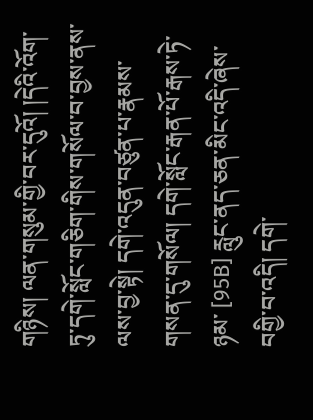གཉིས། ལན་གསུམ་གྱི་བར་དུའོ། །དེའི་འོག་ཏུ་དགེ་སློང་གཅིག་གིས་གསོལ་བ་བྱས་ནས་ལས་བྱ་སྟེ། དགེ་འདུན་བཙུན་པ་རྣམས་གསན་དུ་གསོལ། དགེ་སློང་རྒན་པོ་རྒས་ཏེ་ཉམ་ [95B] རླུང་ནད་ཅན་མིང་འདི་ཞེས་བགྱི་བ་འདི། དགེ་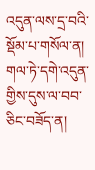འདུན་ལས་དྲ་བའི་སྡོམ་པ་གསོལ་ན། གལ་ཏེ་དགེ་འདུན་གྱིས་དུས་ལ་བབ་ཅིང་བཟོད་ན།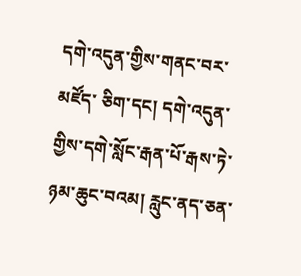དགེ་འདུན་གྱིས་གནང་བར་མཛོད་ ཅིག་དང། དགེ་འདུན་གྱིས་དགེ་སློང་རྒན་པོ་རྒས་ཏེ་ཉམ་ཆུང་བའམ། རླུང་ནད་ཅན་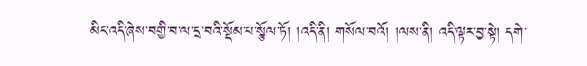མིང་འདི་ཞེས་བགྱི་བ་ལ་དྲ་བའི་སྡོམ་པ་སྩོལ་ཏོ། །འདི་ནི། གསོལ་བའོ། །ལས་ནི། འདི་ལྟར་བྱ་སྟེ། དགེ་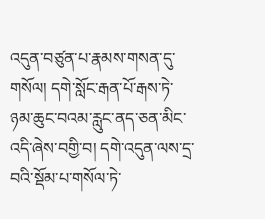འདུན་བཙུན་པ་རྣམས་གསན་དུ་གསོལ། དགེ་སློང་རྒན་པོ་རྒས་ཏེ་ཉམ་ཆུང་བའམ་རླུང་ནད་ཅན་མིང་འདི་ཞེས་བགྱི་བ། དགེ་འདུན་ལས་དྲ་བའི་སྡོམ་པ་གསོལ་ཏེ་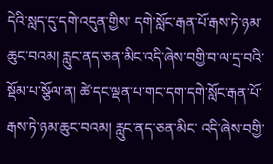དེའི་སླད་དུ་དགེ་འདུན་གྱིས་ དགེ་སློང་རྒན་པོ་རྒས་ཏེ་ཉམ་ཆུང་བའམ། རླུང་ནད་ཅན་མིང་འདི་ཞེས་བགྱི་བ་ལ་དྲ་བའི་སྡོམ་པ་སྩོལ་ན། ཚེ་དང་ལྡན་པ་གང་དག་དགེ་སློང་རྒན་པོ་རྒས་ཏེ་ཉམ་ཆུང་བའམ། རླུང་ནད་ཅན་མིང་ འདི་ཞེས་བགྱི་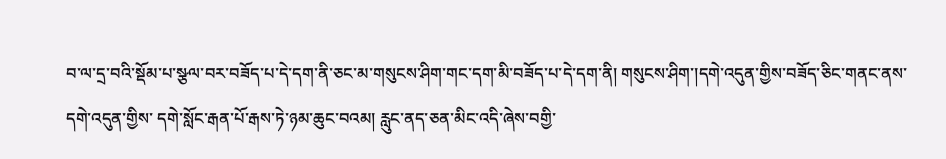བ་ལ་དྲ་བའི་སྡོམ་པ་སྩལ་བར་བཟོད་པ་དེ་དག་ནི་ཅང་མ་གསུངས་ཤིག་གང་དག་མི་བཟོད་པ་དེ་དག་ནི། གསུངས་ཤིག་།དགེ་འདུན་གྱིས་བཟོད་ཅིང་གནང་ནས་དགེ་འདུན་གྱིས་ དགེ་སློང་རྒན་པོ་རྒས་ཏེ་ཉམ་ཆུང་བའམ། རླུང་ནད་ཅན་མིང་འདི་ཞེས་བགྱི་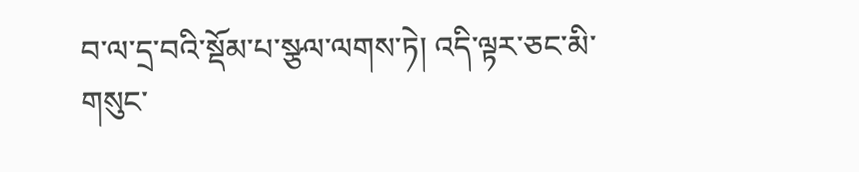བ་ལ་དྲ་བའི་སྡོམ་པ་སྩལ་ལགས་ཏེ། འདི་ལྟར་ཅང་མི་གསུང་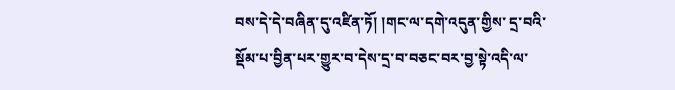བས་དེ་དེ་བཞིན་དུ་འཛིན་ཏོ། །གང་ལ་དགེ་འདུན་གྱིས་ དྲ་བའི་སྡོམ་པ་བྱིན་པར་གྱུར་བ་དེས་དྲ་བ་བཅང་བར་བྱ་སྟེ་འདི་ལ་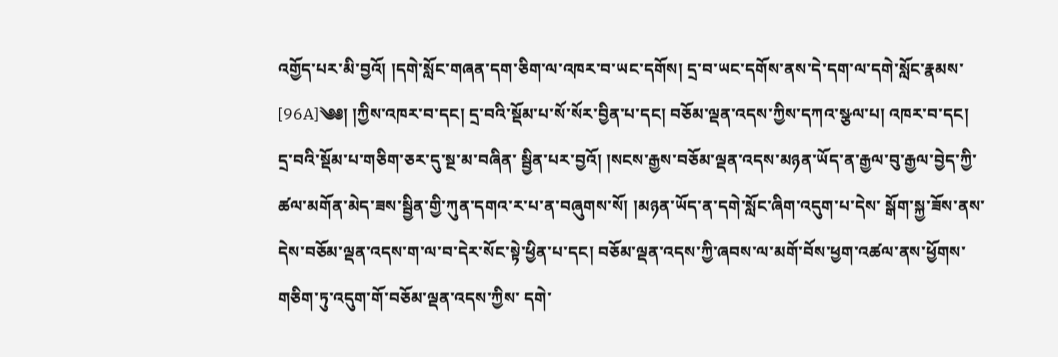འགྱོད་པར་མི་བྱའོ། །དགེ་སློང་གཞན་དག་ཅིག་ལ་འཁར་བ་ཡང་དགོས། དྲ་བ་ཡང་དགོས་ནས་དེ་དག་ལ་དགེ་སློང་རྣམས་ [96A]༄༅། །ཀྱིས་འཁར་བ་དང། དྲ་བའི་སྡོམ་པ་སོ་སོར་བྱིན་པ་དང། བཅོམ་ལྡན་འདས་ཀྱིས་དཀའ་སྩལ་པ། འཁར་བ་དང། དྲ་བའི་སྡོམ་པ་གཅིག་ཅར་དུ་སྔ་མ་བཞིན་ སྦྱིན་པར་བྱའོ། །སངས་རྒྱས་བཅོམ་ལྡན་འདས་མཉན་ཡོད་ན་རྒྱལ་བུ་རྒྱལ་བྱེད་ཀྱི་ཚལ་མགོན་མེད་ཟས་སྦྱིན་གྱི་ཀུན་དགའ་ར་པ་ན་བཞུགས་སོ། །མཉན་ཡོད་ན་དགེ་སློང་ཞིག་འདུག་པ་དེས་ སྒོག་སྐྱ་ཟོས་ནས་དེས་བཅོམ་ལྡན་འདས་ག་ལ་བ་དེར་སོང་སྟེ་ཕྱིན་པ་དང། བཅོམ་ལྡན་འདས་ཀྱི་ཞབས་ལ་མགོ་བོས་ཕྱག་འཚལ་ནས་ཕྱོགས་གཅིག་ཏུ་འདུག་གོ་བཅོམ་ལྡན་འདས་ཀྱིས་ དགེ་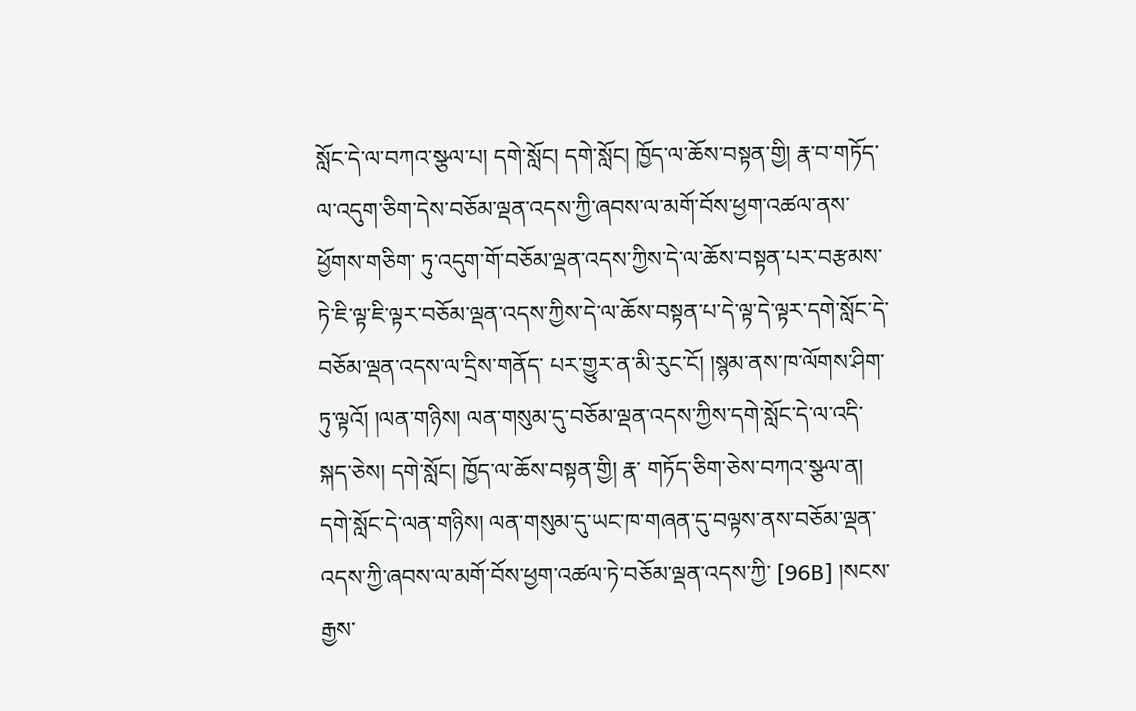སློང་དེ་ལ་བཀའ་སྩལ་པ། དགེ་སློང། དགེ་སློང། ཁྱོད་ལ་ཆོས་བསྟན་གྱི། རྣ་བ་གཏོད་ལ་འདུག་ཅིག་དེས་བཅོམ་ལྡན་འདས་ཀྱི་ཞབས་ལ་མགོ་བོས་ཕྱག་འཚལ་ནས་ཕྱོགས་གཅིག་ ཏུ་འདུག་གོ་བཅོམ་ལྡན་འདས་ཀྱིས་དེ་ལ་ཆོས་བསྟན་པར་བརྩམས་ཏེ་ཇི་ལྟ་ཇི་ལྟར་བཅོམ་ལྡན་འདས་ཀྱིས་དེ་ལ་ཆོས་བསྟན་པ་དེ་ལྟ་དེ་ལྟར་དགེ་སློང་དེ་བཅོམ་ལྡན་འདས་ལ་དྲིས་གནོད་ པར་གྱུར་ན་མི་རུང་ངོ། །སྙམ་ནས་ཁ་ལོགས་ཤིག་ཏུ་ལྟའོ། །ལན་གཉིས། ལན་གསུམ་དུ་བཅོམ་ལྡན་འདས་ཀྱིས་དགེ་སློང་དེ་ལ་འདི་སྐད་ཅེས། དགེ་སློང། ཁྱོད་ལ་ཆོས་བསྟན་གྱི། རྣ་ གཏོད་ཅིག་ཅེས་བཀའ་སྩལ་ན། དགེ་སློང་དེ་ལན་གཉིས། ལན་གསུམ་དུ་ཡང་ཁ་གཞན་དུ་བལྟས་ནས་བཅོམ་ལྡན་འདས་ཀྱི་ཞབས་ལ་མགོ་བོས་ཕྱག་འཚལ་ཏེ་བཅོམ་ལྡན་འདས་ཀྱི་ [96B] །སངས་རྒྱས་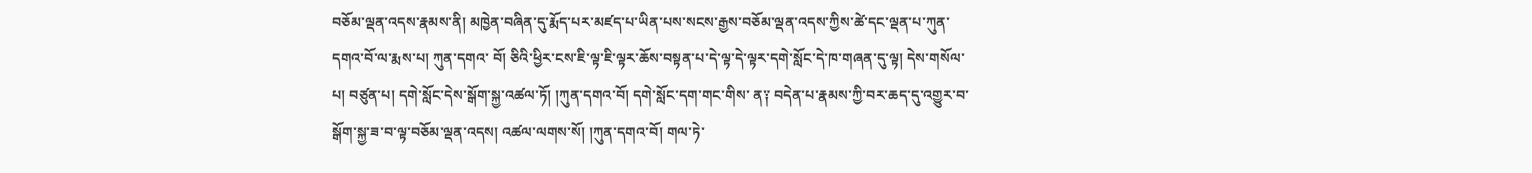བཅོམ་ལྡན་འདས་རྣམས་ནི། མཁྱེན་བཞིན་དུ་རྨོད་པར་མཛད་པ་ཡིན་པས་སངས་རྒྱས་བཅོམ་ལྡན་འདས་ཀྱིས་ཚེ་དང་ལྡན་པ་ཀུན་དགའ་བོ་ལ་རྨས་པ། ཀུན་དགའ་ བོ། ཅིའི་ཕྱིར་ངས་ཇི་ལྟ་ཇི་ལྟར་ཆོས་བསྟན་པ་དེ་ལྟ་དེ་ལྟར་དགེ་སློང་དེ་ཁ་གཞན་དུ་ལྟ། དེས་གསོལ་པ། བཙུན་པ། དགེ་སློང་དེས་སྒོག་སྐྱ་འཚལ་ཏོ། །ཀུན་དགའ་བོ། དགེ་སློང་དག་གང་གིས་ ན༑ བདེན་པ་རྣམས་ཀྱི་བར་ཆད་དུ་འགྱུར་བ་སྒོག་སྐྱ་ཟ་བ་ལྟ་བཅོམ་ལྡན་འདས། འཚལ་ལགས་སོ། །ཀུན་དགའ་བོ། གལ་ཏེ་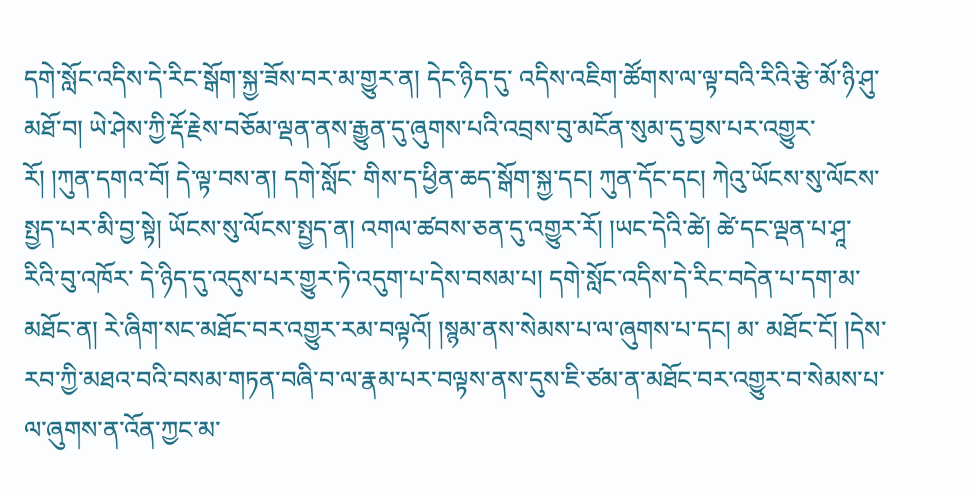དགེ་སློང་འདིས་དེ་རིང་སྒོག་སྐྱ་ཟོས་བར་མ་གྱུར་ན། དེང་ཉིད་དུ་ འདིས་འཇིག་ཚོགས་ལ་ལྟ་བའི་རིའི་རྩེ་མོ་ཉི་ཤུ་མཐོ་བ། ཡེ་ཤེས་ཀྱི་རྡོ་རྗེས་བཅོམ་ལྡན་ནས་རྒྱུན་དུ་ཞུགས་པའི་འབྲས་བུ་མངོན་སུམ་དུ་བྱས་པར་འགྱུར་རོ། །ཀུན་དགའ་བོ། དེ་ལྟ་བས་ན། དགེ་སློང་ གིས་ད་ཕྱིན་ཆད་སྒོག་སྐྱ་དང། ཀུན་དོང་དང། ཀེའུ་ཡོངས་སུ་ལོངས་སྤྱད་པར་མི་བྱ་སྟེ། ཡོངས་སུ་ལོངས་སྤྱད་ན། འགལ་ཚབས་ཅན་དུ་འགྱུར་རོ། །ཡང་དེའི་ཚེ། ཚེ་དང་ལྡན་པ་ཤཱ་རིའི་བུ་འཁོར་ དེ་ཉིད་དུ་འདུས་པར་གྱུར་ཏེ་འདུག་པ་དེས་བསམ་པ། དགེ་སློང་འདིས་དེ་རིང་བདེན་པ་དག་མ་མཐོང་ན། རེ་ཞིག་སང་མཐོང་བར་འགྱུར་རམ་བལྟའོ། །སྙམ་ནས་སེམས་པ་ལ་ཞུགས་པ་དང། མ་ མཐོང་ངོ། །དེས་རབ་ཀྱི་མཐའ་བའི་བསམ་གཏན་བཞི་བ་ལ་རྣམ་པར་བལྟས་ནས་དུས་ཇི་ཙམ་ན་མཐོང་བར་འགྱུར་བ་སེམས་པ་ལ་ཞུགས་ན་འོན་ཀྱང་མ་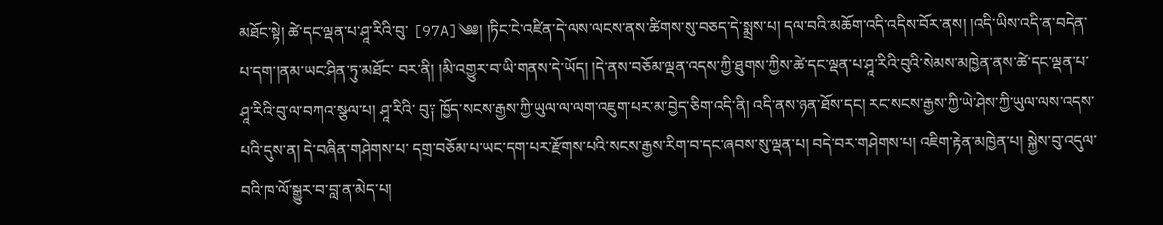མཐོང་སྟེ། ཚེ་དང་ལྡན་པ་ཤཱ་རིའི་བུ་ [97A]༄༅། །ཏིང་ངེ་འཛིན་དེ་ལས་ལངས་ནས་ཚིགས་སུ་བཅད་དེ་སྨྲས་པ། དལ་བའི་མཆོག་འདི་འདིས་བོར་ནས། །འདི་ཡིས་འདི་ན་བདེན་པ་དག་།ནམ་ཡང་ཤིན་ཏུ་མཐོང་ བར་ནི། །མི་འགྱུར་བ་ཡི་གནས་དེ་ཡོད། །དེ་ནས་བཅོམ་ལྡན་འདས་ཀྱི་ཐུགས་ཀྱིས་ཚེ་དང་ལྡན་པ་ཤཱ་རིའི་བུའི་སེམས་མཁྱེན་ནས་ཚེ་དང་ལྡན་པ་ཤཱ་རིའི་བུ་ལ་བཀའ་སྩལ་པ། ཤཱ་རིའི་ བུ༑ ཁྱོད་སངས་རྒྱས་ཀྱི་ཡུལ་ལ་ལག་འཇུག་པར་མ་བྱེད་ཅིག་འདི་ནི། འདི་ནས་ཉན་ཐོས་དང། རང་སངས་རྒྱས་ཀྱི་ཡེ་ཤེས་ཀྱི་ཡུལ་ལས་འདས་པའི་དུས་ན། དེ་བཞིན་གཤེགས་པ་ དགྲ་བཅོམ་པ་ཡང་དག་པར་རྫོགས་པའི་སངས་རྒྱས་རིག་བ་དང་ཞབས་སུ་ལྡན་པ། བདེ་བར་གཤེགས་པ། འཇིག་རྟེན་མཁྱེན་པ། སྐྱེས་བུ་འདུལ་བའི་ཁ་ལོ་སྒྱུར་བ་བླ་ན་མེད་པ།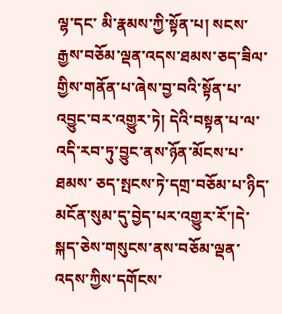ལྷ་དང་ མི་རྣམས་ཀྱི་སྟོན་པ། སངས་རྒྱས་བཅོམ་ལྡན་འདས་ཐམས་ཅད་ཟིལ་གྱིས་གནོན་པ་ཞེས་བྱ་བའི་སྟོན་པ་འབྱུང་བར་འགྱུར་ཏེ། དེའི་བསྟན་པ་ལ་འདི་རབ་ཏུ་བྱུང་ནས་ཉོན་མོངས་པ་ཐམས་ ཅད་སྤངས་ཏེ་དགྲ་བཅོམ་པ་ཉིད་མངོན་སུམ་དུ་བྱེད་པར་འགྱུར་རོ་།དེ་སྐད་ཅེས་གསུངས་ནས་བཅོམ་ལྡན་འདས་ཀྱིས་དགོངས་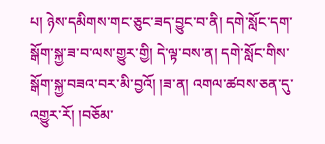པ། ཉེས་དམིགས་གང་ཅུང་ཟད་བྱུང་བ་ནི། དགེ་སློང་དག་ སྒོག་སྐྱ་ཟ་བ་ལས་གྱུར་གྱི། དེ་ལྟ་བས་ན། དགེ་སློང་གིས་སྒོག་སྐྱ་བཟའ་བར་མི་བྱའོ། །ཟ་ན། འགལ་ཚབས་ཅན་དུ་འགྱུར་རོ། །བཅོམ་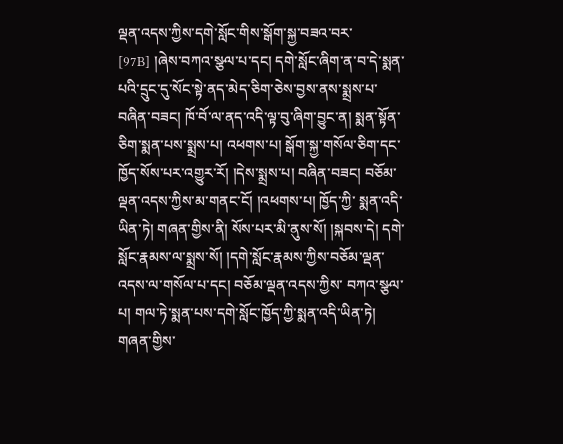ལྡན་འདས་ཀྱིས་དགེ་སློང་གིས་སྒོག་སྐྱ་བཟའ་བར་ [97B] །ཞེས་བཀའ་སྩལ་པ་དང། དགེ་སློང་ཞིག་ན་བ་དེ་སྨན་པའི་དྲུང་དུ་སོང་སྟེ་ནད་མེད་ཅིག་ཅེས་བྱས་ནས་སྨྲས་པ་བཞིན་བཟང། ཁོ་བོ་ལ་ནད་འདི་ལྟ་བུ་ཞིག་བྱུང་ན། སྨན་སྟོན་ ཅིག་སྨན་པས་སྨྲས་པ། འཕགས་པ། སྒོག་སྐྱ་གསོལ་ཅིག་དང་ཁྱོད་སོས་པར་འགྱུར་རོ། །དེས་སྨྲས་པ། བཞིན་བཟང། བཅོམ་ལྡན་འདས་ཀྱིས་མ་གནང་ངོ། །འཕགས་པ། ཁྱོད་ཀྱི་ སྨན་འདི་ཡིན་ཏེ། གཞན་གྱིས་ནི། སོས་པར་མི་ནུས་སོ། །སྐབས་དེ། དགེ་སློང་རྣམས་ལ་སྨྲས་སོ། །དགེ་སློང་རྣམས་ཀྱིས་བཅོམ་ལྡན་འདས་ལ་གསོལ་པ་དང། བཅོམ་ལྡན་འདས་ཀྱིས་ བཀའ་སྩལ་པ། གལ་ཏེ་སྨན་པས་དགེ་སློང་ཁྱོད་ཀྱི་སྨན་འདི་ཡིན་ཏེ། གཞན་གྱིས་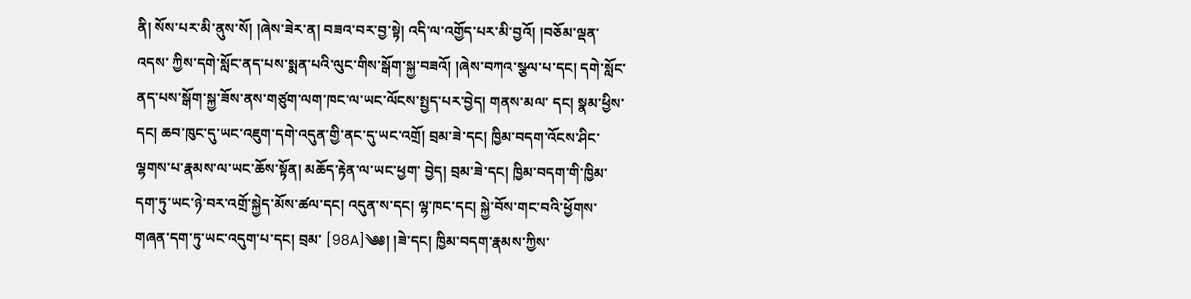ནི། སོས་པར་མི་ནུས་སོ། །ཞེས་ཟེར་ན། བཟའ་བར་བྱ་སྟེ། འདི་ལ་འགྱོད་པར་མི་བྱའོ། །བཅོམ་ལྡན་འདས་ ཀྱིས་དགེ་སློང་ནད་པས་སྨན་པའི་ལུང་གིས་སྒོག་སྐྱ་བཟའོ། །ཞེས་བཀའ་སྩལ་པ་དང། དགེ་སློང་ནད་པས་སྒོག་སྐྱ་ཟོས་ནས་གཙུག་ལག་ཁང་ལ་ཡང་ལོངས་སྤྱད་པར་བྱེད། གནས་མལ་ དང། སྣམ་ཕྱིས་དང། ཆབ་ཁུང་དུ་ཡང་འཇུག་དགེ་འདུན་གྱི་ནང་དུ་ཡང་འགྲོ། བྲམ་ཟེ་དང། ཁྱིམ་བདག་འོངས་ཤིང་ལྷགས་པ་རྣམས་ལ་ཡང་ཆོས་སྟོན། མཆོད་རྟེན་ལ་ཡང་ཕྱག་ བྱེད། བྲམ་ཟེ་དང། ཁྱིམ་བདག་གི་ཁྱིམ་དག་ཏུ་ཡང་ཉེ་བར་འགྲོ་སྐྱེད་མོས་ཚལ་དང། འདུན་ས་དང། ལྷ་ཁང་དང། སྐྱེ་བོས་གང་བའི་ཕྱོགས་གཞན་དག་ཏུ་ཡང་འདུག་པ་དང། བྲམ་ [98A]༄༅། །ཟེ་དང། ཁྱིམ་བདག་རྣམས་ཀྱིས་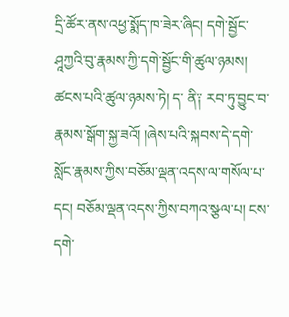དྲི་ཚོར་ནས་འཕྱ་སྨོད་ཁ་ཟེར་ཞིང། དགེ་སྦྱོང་ཤཱཀྱའི་བུ་རྣམས་ཀྱི་དགེ་སྦྱོང་གི་ཚུལ་ཉམས། ཚངས་པའི་ཚུལ་ཉམས་ཏེ། ད་ ནི༑ རབ་ཏུ་བྱུང་བ་རྣམས་སྒོག་སྐྱ་ཟའོ། །ཞེས་པའི་སྐབས་དེ་དགེ་སློང་རྣམས་ཀྱིས་བཅོམ་ལྡན་འདས་ལ་གསོལ་པ་དང། བཅོམ་ལྡན་འདས་ཀྱིས་བཀའ་སྩལ་པ། ངས་དགེ་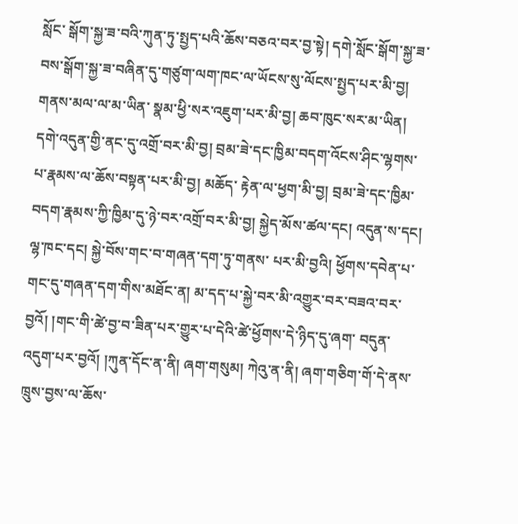སློང་ སྒོག་སྐྱ་ཟ་བའི་ཀུན་ཏུ་སྤྱད་པའི་ཆོས་བཅའ་བར་བྱ་སྟེ། དགེ་སློང་སྒོག་སྐྱ་ཟ་བས་སྒོག་སྐྱ་ཟ་བཞིན་དུ་གཙུག་ལག་ཁང་ལ་ཡོངས་སུ་ལོངས་སྤྱད་པར་མི་བྱ། གནས་མལ་ལ་མ་ཡིན་ སྣམ་ཕྱི་སར་འཇུག་པར་མི་བྱ། ཆབ་ཁུང་སར་མ་ཡིན། དགེ་འདུན་གྱི་ནང་དུ་འགྲོ་བར་མི་བྱ། བྲམ་ཟེ་དང་ཁྱིམ་བདག་འོངས་ཤིང་ལྷགས་པ་རྣམས་ལ་ཆོས་བསྟན་པར་མི་བྱ། མཆོད་ རྟེན་ལ་ཕྱག་མི་བྱ། བྲམ་ཟེ་དང་ཁྱིམ་བདག་རྣམས་ཀྱི་ཁྱིམ་དུ་ཉེ་བར་འགྲོ་བར་མི་བྱ། སྐྱེད་མོས་ཚལ་དང། འདུན་ས་དང། ལྷ་ཁང་དང། སྐྱེ་བོས་གང་བ་གཞན་དག་ཏུ་གནས་ པར་མི་བྱའི། ཕྱོགས་དབེན་པ་གང་དུ་གཞན་དག་གིས་མཐོང་ན། མ་དད་པ་སྐྱེ་བར་མི་འགྱུར་བར་བཟའ་བར་བྱའོ། །གང་གི་ཚེ་བྱ་བ་ཟིན་པར་གྱུར་པ་དེའི་ཚེ་ཕྱོགས་དེ་ཉིད་དུ་ཞག་ བདུན་འདུག་པར་བྱའོ། །ཀུན་དོང་ན་ནི། ཞག་གསུམ། ཀེའུ་ན་ནི། ཞག་གཅིག་གོ་དེ་ནས་ཁྲུས་བྱས་ལ་ཆོས་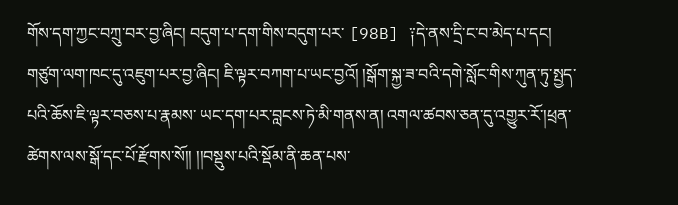གོས་དག་ཀྱང་བཀྲུ་བར་བྱ་ཞིང། བདུག་པ་དག་གིས་བདུག་པར་ [98B] ༑དེ་ནས་དྲི་ང་བ་མེད་པ་དང། གཙུག་ལག་ཁང་དུ་འཇུག་པར་བྱ་ཞིང། ཇི་ལྟར་བཀག་པ་ཡང་བྱའོ། །སྒོག་སྐྱ་ཟ་བའི་དགེ་སློང་གིས་ཀུན་ཏུ་སྤྱད་པའི་ཆོས་ཇི་ལྟར་བཅས་པ་རྣམས་ ཡང་དག་པར་བླངས་ཏེ་མི་གནས་ན། འགལ་ཚབས་ཅན་དུ་འགྱུར་རོ་།ཕྲན་ཚེགས་ལས་སྒོ་དང་པོ་རྫོགས་སོ།། །།བསྡུས་པའི་སྡོམ་ནི་ཆན་པས་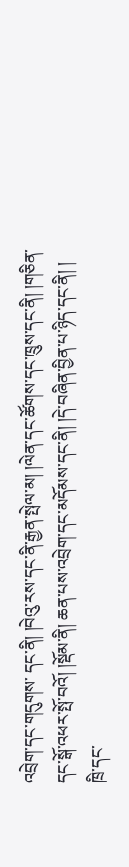འབྲེག་དང་གདུགས་ དང་ནི། །བེའུ་རས་དང་ནི་རྒྱན་སྤེལ་མ། །ལེན་དང་ཚོགས་དང་ཁྲུས་དང་ནི། །གཅིན་དང་སྒོ་འཕར་སྤོ་བའོ། །སྡོམ་ནི། ཆན་པས་འབྲེག་དང་མདོམས་དང་ནི། །དེ་བཞིན་བྱིན་པ་ཉིད་དང་ནི། ། ཁྲི་དང་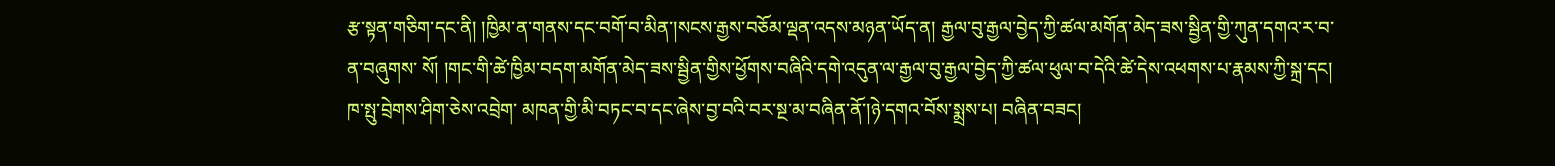རྩ་སྟན་གཅིག་དང་ནི། །ཁྱིམ་ན་གནས་དང་བགོ་བ་མིན་།སངས་རྒྱས་བཅོམ་ལྡན་འདས་མཉན་ཡོད་ན། རྒྱལ་བུ་རྒྱལ་བྱེད་ཀྱི་ཚལ་མགོན་མེད་ཟས་སྦྱིན་གྱི་ཀུན་དགའ་ར་བ་ན་བཞུགས་ སོ། །གང་གི་ཚེ་ཁྱིམ་བདག་མགོན་མེད་ཟས་སྦྱིན་གྱིས་ཕྱོགས་བཞིའི་དགེ་འདུན་ལ་རྒྱལ་བུ་རྒྱལ་བྱེད་ཀྱི་ཚལ་ཕུལ་བ་དེའི་ཚེ་དེས་འཕགས་པ་རྣམས་ཀྱི་སྐྲ་དང། ཁ་སྤུ་བྲེགས་ཤིག་ཅེས་འབྲེག་ མཁན་གྱི་མི་བཏང་བ་དང་ཞེས་བྱ་བའི་བར་སྔ་མ་བཞིན་ནོ་།ཉེ་དགའ་བོས་སྨྲས་པ། བཞིན་བཟང།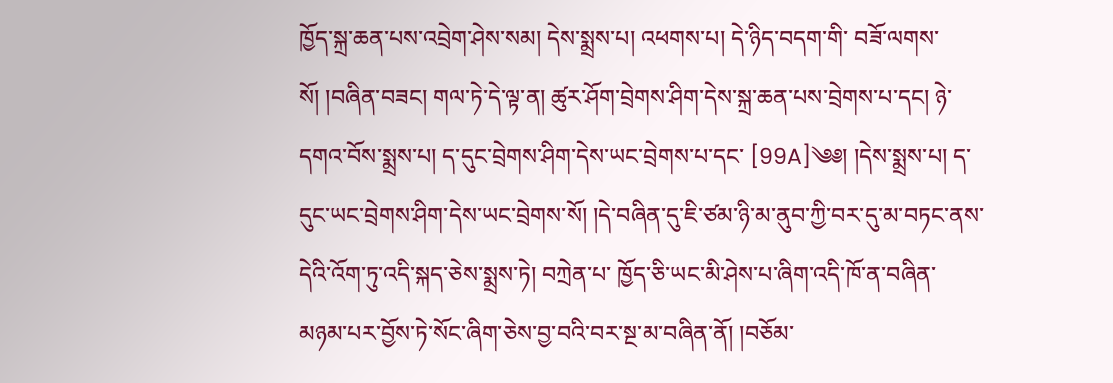ཁྱོད་སྐྲ་ཆན་པས་འབྲེག་ཤེས་སམ། དེས་སྨྲས་པ། འཕགས་པ། དེ་ཉིད་བདག་གི་ བཟོ་ལགས་སོ། །བཞིན་བཟང། གལ་ཏེ་དེ་ལྟ་ན། ཚུར་ཤོག་བྲེགས་ཤིག་དེས་སྐྲ་ཆན་པས་བྲེགས་པ་དང། ཉེ་དགའ་བོས་སྨྲས་པ། ད་དུང་བྲེགས་ཤིག་དེས་ཡང་བྲེགས་པ་དང་ [99A]༄༅། །དེས་སྨྲས་པ། ད་དུང་ཡང་བྲེགས་ཤིག་དེས་ཡང་བྲེགས་སོ། །དེ་བཞིན་དུ་ཇི་ཙམ་ཉི་མ་ནུབ་ཀྱི་བར་དུ་མ་བཏང་ནས་དེའི་འོག་ཏུ་འདི་སྐད་ཅེས་སྨྲས་ཏེ། བཀྲེན་པ་ ཁྱོད་ཅི་ཡང་མི་ཤེས་པ་ཞིག་འདི་ཁོ་ན་བཞིན་མཉམ་པར་བྱོས་ཏེ་སོང་ཞིག་ཅེས་བྱ་བའི་བར་སྔ་མ་བཞིན་ནོ། །བཅོམ་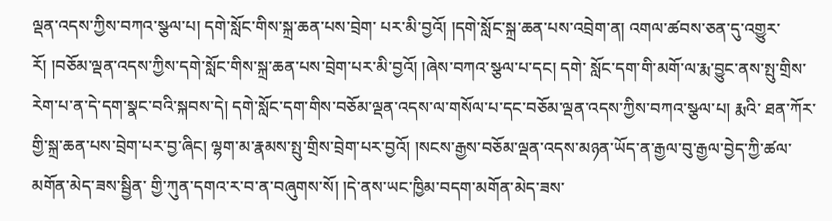ལྡན་འདས་ཀྱིས་བཀའ་སྩལ་པ། དགེ་སློང་གིས་སྐྲ་ཆན་པས་བྲེག་ པར་མི་བྱའོ། །དགེ་སློང་སྐྲ་ཆན་པས་འབྲེག་ན། འགལ་ཚབས་ཅན་དུ་འགྱུར་རོ། །བཅོམ་ལྡན་འདས་ཀྱིས་དགེ་སློང་གིས་སྐྲ་ཆན་པས་བྲེག་པར་མི་བྱའོ། །ཞེས་བཀའ་སྩལ་པ་དང། དགེ་ སློང་དག་གི་མགོ་ལ་རྨ་བྱུང་ནས་སྤུ་གྲིས་རེག་པ་ན་དེ་དག་སྣང་བའི་སྐབས་དེ། དགེ་སློང་དག་གིས་བཅོམ་ལྡན་འདས་ལ་གསོལ་པ་དང་བཅོམ་ལྡན་འདས་ཀྱིས་བཀའ་སྩལ་པ། རྨའི་ ཐན་ཀོར་གྱི་སྐྲ་ཆན་པས་བྲེག་པར་བྱ་ཞིང། ལྷག་མ་རྣམས་སྤུ་གྲིས་བྲེག་པར་བྱའོ། །སངས་རྒྱས་བཅོམ་ལྡན་འདས་མཉན་ཡོད་ན་རྒྱལ་བུ་རྒྱལ་བྱེད་ཀྱི་ཚལ་མགོན་མེད་ཟས་སྦྱིན་ གྱི་ཀུན་དགའ་ར་བ་ན་བཞུགས་སོ། །དེ་ནས་ཡང་ཁྱིམ་བདག་མགོན་མེད་ཟས་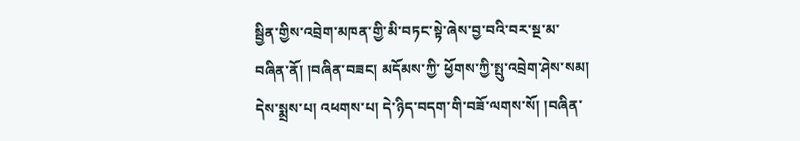སྦྱིན་གྱིས་འབྲེག་མཁན་གྱི་མི་བཏང་སྟེ་ཞེས་བྱ་བའི་བར་སྔ་མ་བཞིན་ནོ། །བཞིན་བཟང། མདོམས་ཀྱི་ ཕྱོགས་ཀྱི་སྤུ་འབྲེག་ཤེས་སམ། དེས་སྨྲས་པ། འཕགས་པ། དེ་ཉིད་བདག་གི་བཟོ་ལགས་སོ། །བཞིན་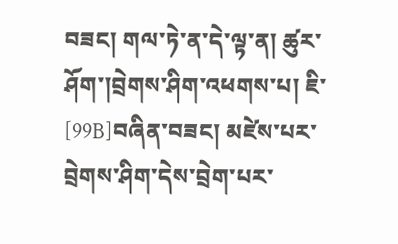བཟང། གལ་ཏེ་ན་དེ་ལྟ་ན། ཚུར་ཤོག་།བྲེགས་ཤིག་འཕགས་པ། ཇི་ [99B]བཞིན་བཟང། མཛེས་པར་བྲེགས་ཤིག་དེས་བྲེག་པར་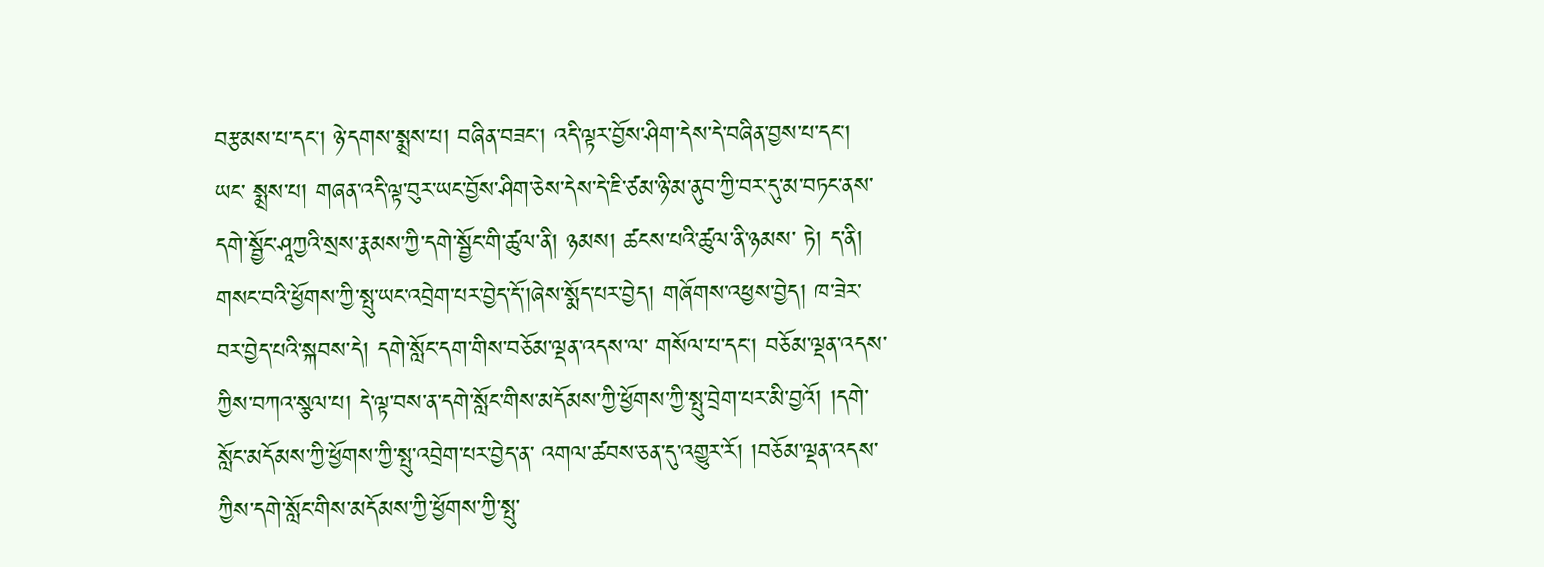བརྩམས་པ་དང། ཉེ་དགས་སྨྲས་པ། བཞིན་བཟང། འདི་ལྟར་བྱོས་ཤིག་དེས་དེ་བཞིན་བྱས་པ་དང། ཡང་ སྨྲས་པ། གཞན་འདི་ལྟ་བུར་ཡང་བྱོས་ཤིག་ཅེས་དེས་དེ་ཇི་ཙམ་ཉི་མ་ནུབ་ཀྱི་བར་དུ་མ་བཏང་ནས་དགེ་སྦྱོང་ཤཱཀྱའི་སྲས་རྣམས་ཀྱི་དགེ་སྦྱོང་གི་ཚུལ་ནི། ཉམས། ཚངས་པའི་ཚུལ་ནི་ཉམས་ ཏེ། ད་ནི། གསང་བའི་ཕྱོགས་ཀྱི་སྤུ་ཡང་འབྲེག་པར་བྱེད་དོ་།ཞེས་སྨོད་པར་བྱེད། གཞོགས་འཕྱས་བྱེད། ཁ་ཟེར་བར་བྱེད་པའི་སྐབས་དེ། དགེ་སློང་དག་གིས་བཅོམ་ལྡན་འདས་ལ་ གསོལ་པ་དང། བཅོམ་ལྡན་འདས་ཀྱིས་བཀའ་སྩལ་པ། དེ་ལྟ་བས་ན་དགེ་སློང་གིས་མདོམས་ཀྱི་ཕྱོགས་ཀྱི་སྤུ་བྲེག་པར་མི་བྱའོ། །དགེ་སློང་མདོམས་ཀྱི་ཕྱོགས་ཀྱི་སྤུ་འབྲེག་པར་བྱེད་ན་ འགལ་ཚབས་ཅན་དུ་འགྱུར་རོ། །བཅོམ་ལྡན་འདས་ཀྱིས་དགེ་སློང་གིས་མདོམས་ཀྱི་ཕྱོགས་ཀྱི་སྤུ་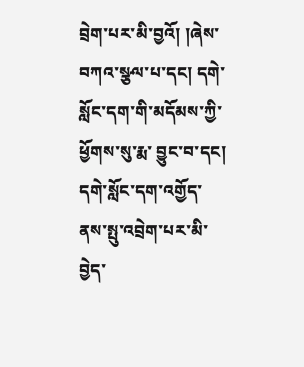བྲེག་པར་མི་བྱའོ། །ཞེས་བཀའ་སྩལ་པ་དང། དགེ་སློང་དག་གི་མདོམས་ཀྱི་ཕྱོགས་སུ་རྨ་ བྱུང་བ་དང། དགེ་སློང་དག་འགྱོད་ནས་སྤུ་འབྲེག་པར་མི་བྱེད་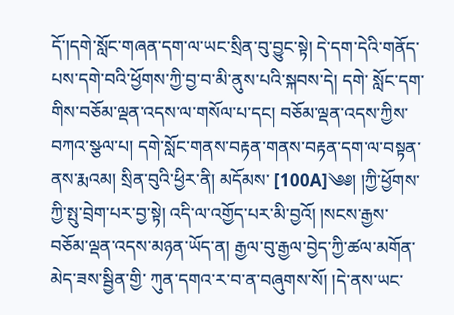དོ་།དགེ་སློང་གཞན་དག་ལ་ཡང་སྲིན་བུ་བྱུང་སྟེ། དེ་དག་དེའི་གནོད་པས་དགེ་བའི་ཕྱོགས་ཀྱི་བྱ་བ་མི་ནུས་པའི་སྐབས་དེ། དགེ་ སློང་དག་གིས་བཅོམ་ལྡན་འདས་ལ་གསོལ་པ་དང། བཅོམ་ལྡན་འདས་ཀྱིས་བཀའ་སྩལ་པ། དགེ་སློང་གནས་བརྟན་གནས་བརྟན་དག་ལ་བསྟན་ནས་རྨའམ། སྲིན་བུའི་ཕྱིར་ནི། མདོམས་ [100A]༄༅། །ཀྱི་ཕྱོགས་ཀྱི་སྤུ་བྲེག་པར་བྱ་སྟེ། འདི་ལ་འགྱོད་པར་མི་བྱའོ། །སངས་རྒྱས་བཅོམ་ལྡན་འདས་མཉན་ཡོད་ན། རྒྱལ་བུ་རྒྱལ་བྱེད་ཀྱི་ཚལ་མགོན་མེད་ཟས་སྦྱིན་གྱི་ ཀུན་དགའ་ར་བ་ན་བཞུགས་སོ། །དེ་ནས་ཡང་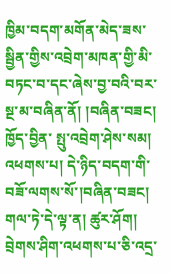ཁྱིམ་བདག་མགོན་མེད་ཟས་སྦྱིན་གྱིས་འབྲེག་མཁན་གྱི་མི་བཏང་བ་དང་ཞེས་བྱ་བའི་བར་སྔ་མ་བཞིན་ནོ། །བཞིན་བཟང། ཁྱོད་བྱིན་ སྤུ་འབྲེག་ཤེས་སམ། འཕགས་པ། དེ་ཉིད་བདག་གི་བཟོ་ལགས་སོ་།བཞིན་བཟང། གལ་ཏེ་དེ་ལྟ་ན། ཚུར་ཤོག། བྲེགས་ཤིག་འཕགས་པ་ཅི་འདྲ་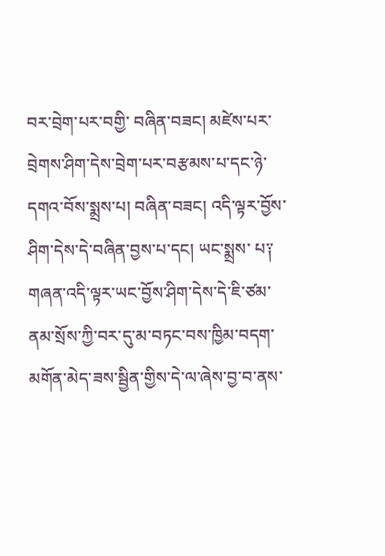བར་བྲེག་པར་བགྱི་ བཞིན་བཟང། མཛེས་པར་བྲེགས་ཤིག་དེས་བྲེག་པར་བརྩམས་པ་དང་ཉེ་དགའ་བོས་སྨྲས་པ། བཞིན་བཟང། འདི་ལྟར་བྱོས་ཤིག་དེས་དེ་བཞིན་བྱས་པ་དང། ཡང་སྨྲས་ པ༑ གཞན་འདི་ལྟར་ཡང་བྱོས་ཤིག་དེས་དེ་ཇི་ཙམ་ནམ་སྲོས་ཀྱི་བར་དུ་མ་བཏང་བས་ཁྱིམ་བདག་མགོན་མེད་ཟས་སྦྱིན་གྱིས་དེ་ལ་ཞེས་བྱ་བ་ནས་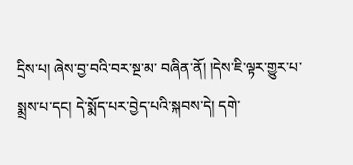དྲིས་པ། ཞེས་བྱ་བའི་བར་སྔ་མ་ བཞིན་ནོ། །དེས་ཇི་ལྟར་གྱུར་པ་སྨྲས་པ་དང། དེ་སྨོད་པར་བྱེད་པའི་སྐབས་དེ། དགེ་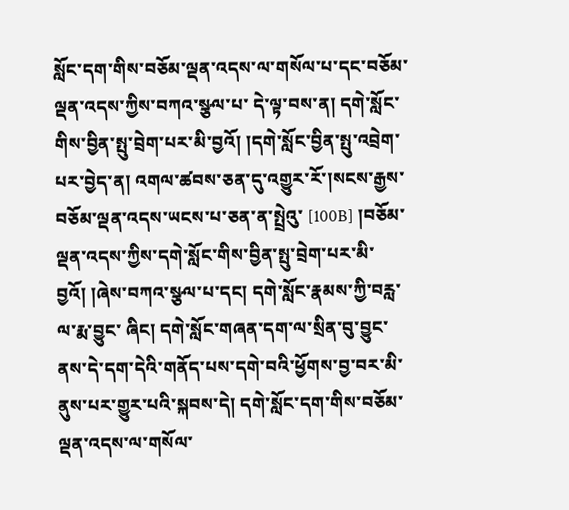སློང་དག་གིས་བཅོམ་ལྡན་འདས་ལ་གསོལ་པ་དང་བཅོམ་ལྡན་འདས་ཀྱིས་བཀའ་སྩལ་པ་ དེ་ལྟ་བས་ན། དགེ་སློང་གིས་བྱིན་སྤུ་བྲེག་པར་མི་བྱའོ། །དགེ་སློང་བྱིན་སྤུ་འབྲེག་པར་བྱེད་ན། འགལ་ཚབས་ཅན་དུ་འགྱུར་རོ་།སངས་རྒྱས་བཅོམ་ལྡན་འདས་ཡངས་པ་ཅན་ན་སྤྲེའུ་ [100B] །བཅོམ་ལྡན་འདས་ཀྱིས་དགེ་སློང་གིས་བྱིན་སྤུ་བྲེག་པར་མི་བྱའོ། །ཞེས་བཀའ་སྩལ་པ་དང། དགེ་སློང་རྣམས་ཀྱི་བརླ་ལ་རྨ་བྱུང་ ཞིང། དགེ་སློང་གཞན་དག་ལ་སྲིན་བུ་བྱུང་ནས་དེ་དག་དེའི་གནོད་པས་དགེ་བའི་ཕྱོགས་བྱ་བར་མི་ནུས་པར་གྱུར་པའི་སྐབས་དེ། དགེ་སློང་དག་གིས་བཅོམ་ལྡན་འདས་ལ་གསོལ་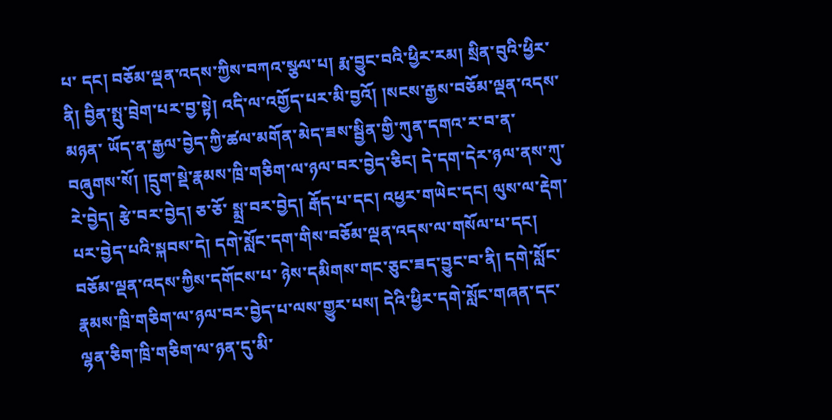པ་ དང། བཅོམ་ལྡན་འདས་ཀྱིས་བཀའ་སྩལ་པ། རྨ་བྱུང་བའི་ཕྱིར་རམ། སྲིན་བུའི་ཕྱིར་ནི། བྱིན་སྤུ་བྲེག་པར་བྱ་སྟེ། འདི་ལ་འགྱོད་པར་མི་བྱའོ། །སངས་རྒྱས་བཅོམ་ལྡན་འདས་མཉན་ ཡོད་ན་རྒྱལ་བྱེད་ཀྱི་ཚལ་མགོན་མེད་ཟས་སྦྱིན་གྱི་ཀུན་དགའ་ར་བ་ན་བཞུགས་སོ། །དྲུག་སྡེ་རྣམས་ཁྲི་གཅིག་ལ་ཉལ་བར་བྱེད་ཅིང། དེ་དག་དེར་ཉལ་ནས་ཀུ་རེ་བྱེད། རྩེ་བར་བྱེད། ཅ་ཅོ་ སྨྲ་བར་བྱེད། རྒོད་པ་དང། འཕྱར་གཡེང་དང། ལུས་ལ་རྡེག་པར་བྱེད་པའི་སྐབས་དེ། དགེ་སློང་དག་གིས་བཅོམ་ལྡན་འདས་ལ་གསོལ་པ་དང། བཅོམ་ལྡན་འདས་ཀྱིས་དགོངས་པ་ ཉེས་དམིགས་གང་ཅུང་ཟད་བྱུང་བ་ནི། དགེ་སློང་རྣམས་ཁྲི་གཅིག་ལ་ཉལ་བར་བྱེད་པ་ལས་གྱུར་པས། དེའི་ཕྱིར་དགེ་སློང་གཞན་དང་ལྷན་ཅིག་ཁྲི་གཅིག་ལ་ཉན་དུ་མི་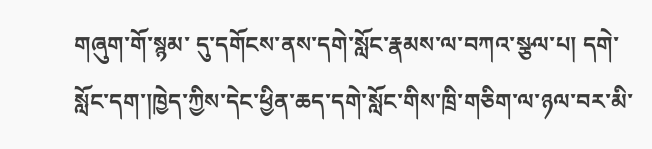གཞུག་གོ་སྙམ་ དུ་དགོངས་ནས་དགེ་སློང་རྣམས་ལ་བཀའ་སྩལ་པ། དགེ་སློང་དག་།ཁྱེད་ཀྱིས་དེང་ཕྱིན་ཆད་དགེ་སློང་གིས་ཁྲི་གཅིག་ལ་ཉལ་བར་མི་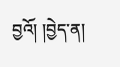བྱའོ། །བྱེད་ན།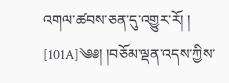འགལ་ཚབས་ཅན་དུ་འགྱུར་རོ། ། [101A]༄༅། །བཅོམ་ལྡན་འདས་ཀྱིས་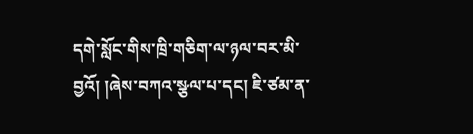དགེ་སློང་གིས་ཁྲི་གཅིག་ལ་ཉལ་བར་མི་བྱའོ། །ཞེས་བཀའ་སྩལ་པ་དང། ཇི་ཙམ་ན་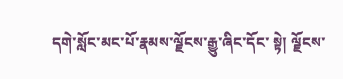དགེ་སློང་མང་པོ་རྣམས་ལྗོངས་རྒྱུ་ཞིང་དོང་ སྟེ། ལྗོངས་